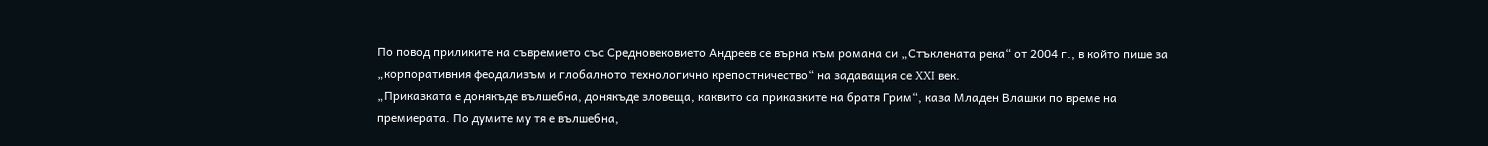По повод приликите на съвремието със Средновековието Андреев се върна към романа си „Стъклената река“ от 2004 г., в който пише за „корпоративния феодализъм и глобалното технологично крепостничество“ на задаващия се XXI век.
„Приказката е донякъде вълшебна, донякъде зловеща, каквито са приказките на братя Грим“, каза Младен Влашки по време на премиерата. По думите му тя е вълшебна,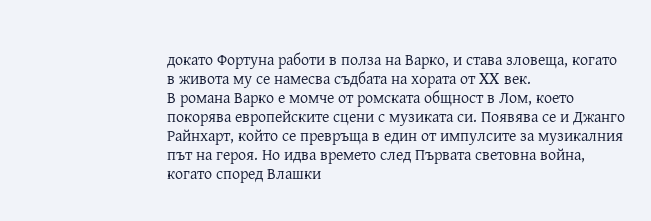докато Фортуна работи в полза на Варко, и става зловеща, когато в живота му се намесва съдбата на хората от XX век.
В романа Варко е момче от ромската общност в Лом, което покорява европейските сцени с музиката си. Появява се и Джанго Райнхарт, който се превръща в един от импулсите за музикалния път на героя. Но идва времето след Първата световна война, когато според Влашки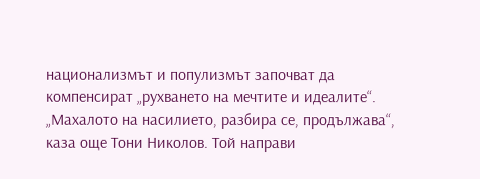национализмът и популизмът започват да компенсират „рухването на мечтите и идеалите“.
„Махалото на насилието, разбира се, продължава“, каза още Тони Николов. Той направи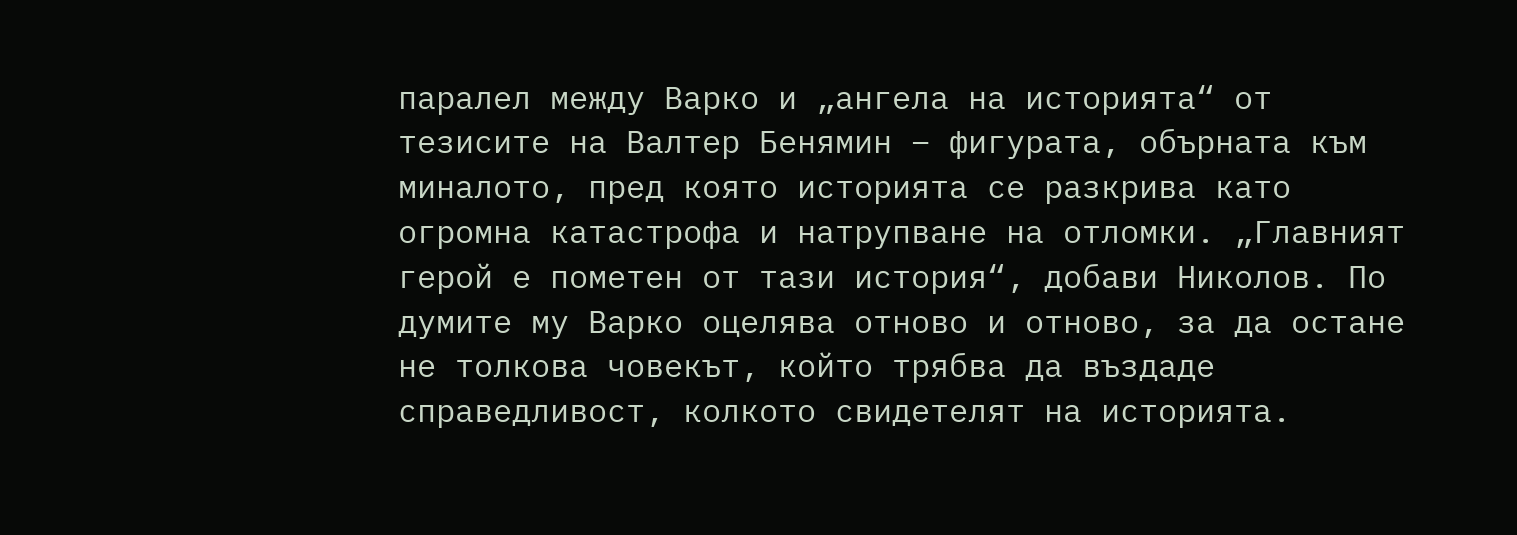паралел между Варко и „ангела на историята“ от тезисите на Валтер Бенямин – фигурата, обърната към миналото, пред която историята се разкрива като огромна катастрофа и натрупване на отломки. „Главният герой е пометен от тази история“, добави Николов. По думите му Варко оцелява отново и отново, за да остане не толкова човекът, който трябва да въздаде справедливост, колкото свидетелят на историята.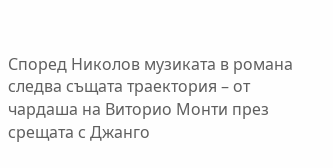Според Николов музиката в романа следва същата траектория – от чардаша на Виторио Монти през срещата с Джанго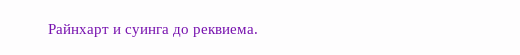Райнхарт и суинга до реквиема.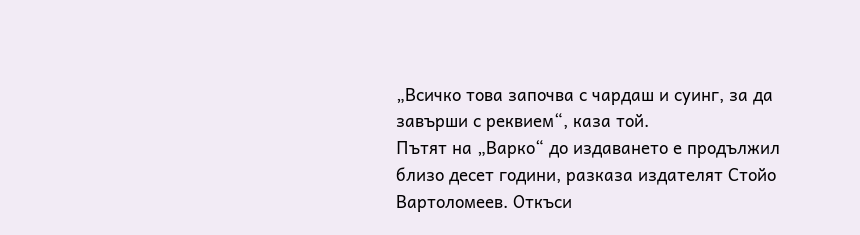„Всичко това започва с чардаш и суинг, за да завърши с реквием“, каза той.
Пътят на „Варко“ до издаването е продължил близо десет години, разказа издателят Стойо Вартоломеев. Откъси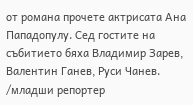от романа прочете актрисата Ана Пападопулу. Сед гостите на събитието бяха Владимир Зарев, Валентин Ганев, Руси Чанев.
/младши репортер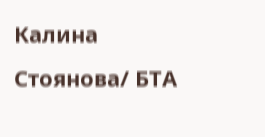Калина Стоянова/ БТА